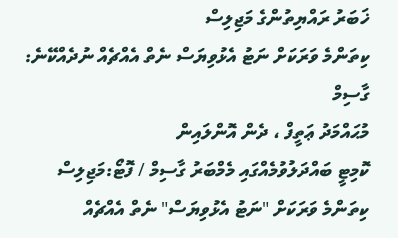ޚަބަރު ރައްޔިތުންގެ މަޖިލިސް
ކިތަންމެ ވަރަކަށް ނަޓު އެޅުވިޔަސް ނެތް އެއްޗެއް ނުދެއްކޭނެ: ގާސިމް
މުޙައްމަދު ޢަތީފް ، ދެން އޮންލައިން
ކޮމިޓީ ބައްދަލުވުމެއްގައި މެމްބަރު ގާސިމް / ފޮޓޯ:މަޖިލިސް
ކިތަންމެ ވަރަކަށް "ނަޓު އެޅުވިޔަސް" ނެތް އެއްޗެއް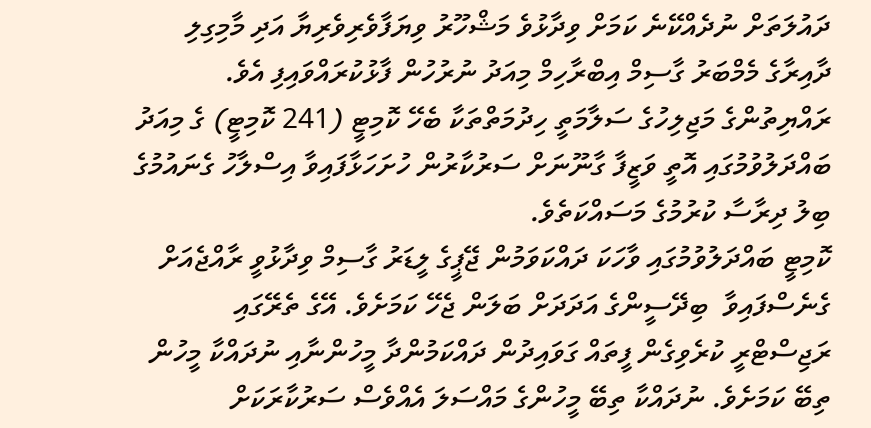ދައުލަތަށް ނުދެއްކޭނެ ކަމަށް ވިދާޅުވެ މަޝްހޫރު ވިޔަފާވެރިވެރިޔާ އަދި މާމިގިލި ދާއިރާގެ މެމްބަރު ގާސިމް އިބްރާހިމް މިއަދު ނުރުހުން ފާޅުކުރައްވައިފި އެވެ.
ރައްޔިތުންގެ މަޖިލިހުގެ ސަލާމަތީ ހިދުމަތްތަކާ ބެހޭ ކޮމިޓީ (241 ކޮމިޓީ) ގެ މިއަދު ބައްދަލުވުމުގައި އޮތީ ވަޒީފާ ގާނޫނަށް ސަރުކާރުން ހުށަހަޅާފައިވާ އިސްލާހު ގެނައުމުގެ ބިލު ދިރާސާ ކުރުމުގެ މަސައްކަތެވެ.
ކޮމިޓީ ބައްދަލުވުމުގައި ވާހަކަ ދައްކަވަމުން ޖޭޕީގެ ލީޑަރު ގާސިމް ވިދާޅުވީ ރާއްޖެއަށް ގެނެސްފައިވާ  ބިދޭސީންގެ އަދަދަށް ބަލަން ޖެހޭ ކަމަށެވެ. އޭގެ ތެރޭގައި ރަޖިސްޓްރީ ކުރެވިގެން ފީތައް ގަވައިދުން ދައްކަމުންދާ މީހުންނާއި ނުދައްކާ މީހުން ތިބޭ ކަމަށެވެ. ނުދައްކާ ތިބޭ މީހުންގެ މައްސަލަ އެއްވެސް ސަރުކާރަކަށް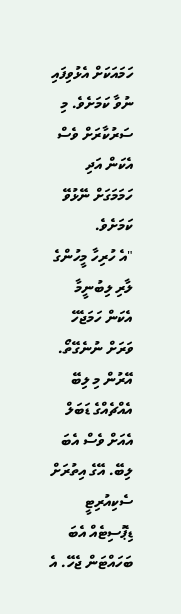ހަމައަކަށް އެޅުވިފައި ނުވާ ކަމަށެވެ. މި ސަރުކާރަށް ވެސް އެކަން އަދި ހަމަމަގަށް ނޭޅުވޭ ކަމަށެވެ.
"އެ ހުރިހާ މީހުންގެ ލާރި ލިބުނީމާ އެކަން ހަމަޖެހޭ ވަރަށް ނުނެގޭތޯ. އޭރުން މި ލިބޭ އެއްޗެއްގެ ޑަބަލް އެއަށް ވެސް އެބަ ލިބޭ. އޭގެ އިތުރަށް ސެކިއުރިޓީ ޑިޕޮސިޓެއް އެބަ ބަހައްޓަން ޖެހޭ. އެ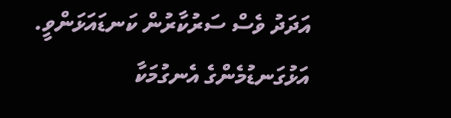އަދަދު ވެސް ސަރުކާރުން ކަނޑައަޅަންވީ. އަޅުގަނޑުމެންގެ އެނގުމަކާ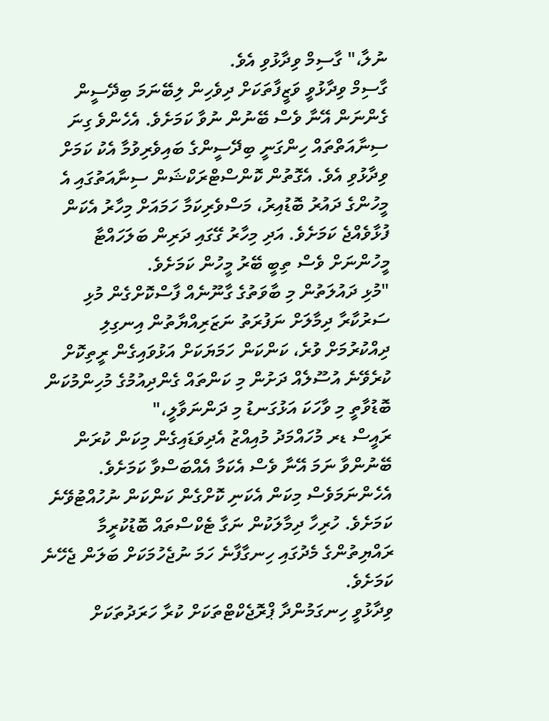ނުލާ،" ގާސިމް ވިދާޅުވި އެވެ.
ގާސިމް ވިދާޅުވީ ވަޒީފާތަކަށް ދިވެހިން ލިބޭނަމަ ބިދޭސީން ގެންނަން އޭނާ ވެސް ބޭނުން ނުވާ ކަމަށެވެ. އެހެންވެ ގިނަ ސިނާއަތްތައް ހިންގަނީ ބިދޭސީންގެ ބައިވެރިވުމާ އެކު ކަމަށް ވިދާޅުވި އެވެ. އެގޮތުން ކޮންސްޓްރަކްޝަން ސިނާއަތުގައި އެ މީހުންގެ ދައުރު ބޮޑުއިރު، މަސްވެރިކަމާ ހަމައަށް މިހާރު އެކަން ފުޅާވެއްޖެ ކަމަށެވެ. އަދި މިހާރު ގޭގައި ދަރިން ބަލަހައްޓާ މީހުންނަށް ވެސް ތިބީ ބޭރު މީހުން ކަމަށެވެ.
"މުޅި ދައުލަތުން މި ބާވަތުގެ ގާނޫނެއް ފާސްކޮށްގެން މުޅި ސަރުކާރާ ދިމާލަށް ނަފުރަތު ނަޒަރިއްޔާތުން އިނގިލި ދިއްކުރުމަށް ވުރެ، ކަންކަން ހަމަޔަކަށް އަޅުވައިގެން ރީތިކޮށް ކުރެވޭނެ އުސޫލެއް ދަށުން މި ކަންތައް ގެންދިއުމުގެ މުހިންމުކަން ބޮޑުވާތީ މި ވާހަކަ އަޅުގަނޑު މި ދަންނަވާލީ،"
ރައީސް ޑރ މުހައްމަދު މުއިއްޒު އެދިވަޑައިގެން މިކަން ކުރަން ބޭނުންވާ ނަމަ އޭނާ ވެސް އެކަމާ އެއްބަސްވާ ކަމަށެވެ. އެހެންނަމަވެސް މިކަން އެކަނި ކޮށްގެން ކަންކަން ނުހުއްޓުވޭނެ ކަމަށެވެ. ހުރިހާ ދިމާލަކުން ނަގާ ޓެކްސްތައް ބޮޑުކުރީމާ ރައްޔިތުންގެ މެދުގައި ހިނގާފާނެ ހަމަ ނުޖެހުމަކަށް ބަލަން ޖެހޭނެ ކަމަށެވެ.
ވިދާޅުވީ ހިނގަމުންދާ ޕްރޮޖެކްޓްތަކަށް ކުރާ ހަރަދުތަކަށް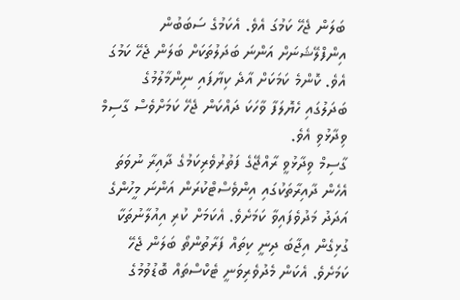ބަލަން ޖެހޭ ކަމުގަ އެވެ. އެކަމުގެ ސަބަބުން އިންފްލޭޝަނަށް އަންނަ ބަދަލުތަކަށް ބަލަން ޖެހޭ ކަމުގަ އެވެ. ކޮންމެ ކަމަކަށް އާދެ ކިޔާފައި ނިންމާލުމުގެ ބަދަލުގައި ހެޔޮލަފާ ވާހަކަ ދައްކަން ޖެހޭ ކަމަށްވެސް ގާސިމް ވިދާޅުވި އެވެ.
ގާސިމް ވިދާޅުވީ ރާއްޖޭގެ ފަތުރުވެރިކަމުގެ ދާއިރާ ނުވަތަ އެހެން ދާއިރާތަކުގައި އިންވެސްޓްކުރަން އަންނަ މީހުންގެ އަދަދު މަދުވެފައިވާ ކަމަށެވެ. އެކަމަށް ކުރި އިއުލާނުތަކާ ގުޅިގެން އިޖާބަ ދިނީ ކިތައް ފަރާތުންތޯ ބަލަން ޖެހޭ ކަމަށެވެ. އެކަން މެދުވެރިވަނީ ޓެކްސްތައް ބޮޑުވުމުގެ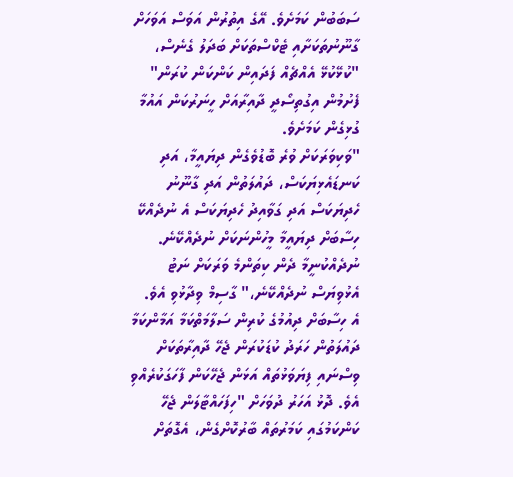ސަބަބުން ކަމަށެވެ. އޭގެ އިތުރުން އަވަސް އަވަހަށް ގާނޫނުތަކަށާއި ޓެކްސްތަކަށް ބަދަލު ގެނެސް، "ކުޅޭކުޅޭ އެއްޗެއް ފަދައިން ކަންކަން ކުރަން" ފެށުމުން އިގުތިސޯދީ ދާއިރާއަށް ހީނަރުކަން އައުމާ ގުޅިގެން ކަމަށެވެ.
"ވަކިވަރަކަށް ވުރެ ބޮޑުވެގެން ދިޔައީމާ، އަދި ކަނޑައެޅިޔަކަސް، ދައުލަތުން އަދި ގާނޫނު ހެދިޔަކަސް އަދި ގަވާއިދު ހެދިޔަކަސް އެ ނުދެއްކޭ ހިސާބަށް ދިޔައީމާ މީހުންނަކަށް ނުދެއްކޭނެ. ނުދެއްކުނީމާ ދެން ކިތަންމެ ވަރަކަށް ނަޓު އެޅުވިޔަސް ނުދެއްކޭނެ،" ގާސިމް ވިދާޅުވި އެވެ.
އެ ހިސާބަށް ދިއުމުގެ ކުރިން ސަލާމަތްކަމާ އަމާންކަމާ ދައުލަތުން ހަރަދު ކުޑަކުރަން ޖެހޭ ދާއިރާތަކަށް ވިސްނައި ފިޔަވަޅުތައް އަޅަން ޖެހޭކަން ފާހަގަކުރެއްވި އެވެ. ދޮޅު އަހަރު ދުވަހަށް "ހިފަހައްޓާލަން ޖެހޭ ކަންކަމުގައި ކަމަރުތައް ބާރުކޮށްގެން، އެގޮތަށް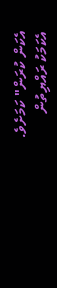އެކަން ކުރަން" ކަމަށެވެ.
އެކަމަކު ރައްޔިތުން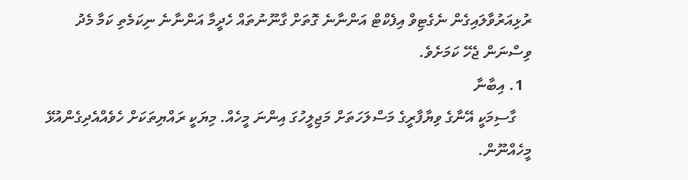ރުޅިއަރުވާލައިގެން ނެގެޓިވް އިފެކްޓް އަންނާނެ ގޮތަށް ގާނޫނުތައް ހެދީމާ އަންނާނެ ނިކަމެތި ކަމާ މެދު ވިސްނަން ޖެހޭ ކަމަށެވެ.
  1. އިބާނާ
    ގާސިމަކީ އޭނާގެ ވިޔާފާރީގެ މަސްލަހަތަށް މަޖިލީހުގަ އިންނަ މީހެއް. މިޔަކީ ރައްޔިތަކަށް ހެވެއްއެދިގެންއުޅޭ މީހެއްނޫން.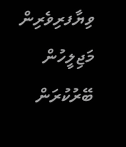ވިޔާފރިވެރިން މަޖިލީހުން ބޭރުކުރަން